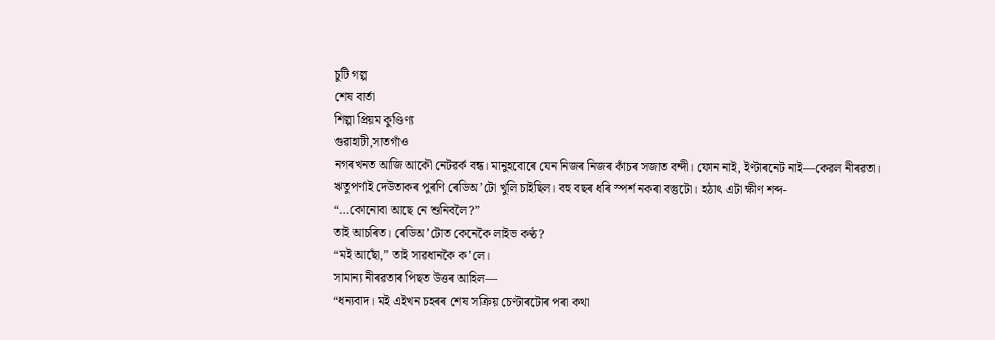চুটি গল্প
শেষ বাৰ্তা
শিল্পা প্ৰিয়ম কুণ্ডিণ্য
গুৱাহাটী,সাতগাঁও
নগৰখনত আজি আকৌ নেটৱৰ্ক বন্ধ। মানুহবোৰে যেন নিজৰ নিজৰ কাঁচৰ সজাত বন্দী। ফোন নাই, ইণ্টাৰনেট নাই—কেৱল নীৰৱতা।
ঋতুপৰ্ণাই দেউতাকৰ পুৰণি ৰেডিঅ’টো খুলি চাইছিল। বহু বছৰ ধৰি স্পৰ্শ নকৰা বস্তুটো। হঠাৎ এটা ক্ষীণ শব্দ-
“…কোনোবা আছে নে শুনিবলৈ?”
তাই আচৰিত। ৰেডিঅ’টোত কেনেকৈ লাইভ কণ্ঠ?
“মই আছোঁ,” তাই সাৱধানকৈ ক’লে।
সামান্য নীৰৱতাৰ পিছত উত্তৰ আহিল—
“ধন্যবাদ। মই এইখন চহৰৰ শেষ সক্ৰিয় চেণ্টাৰটোৰ পৰা কথা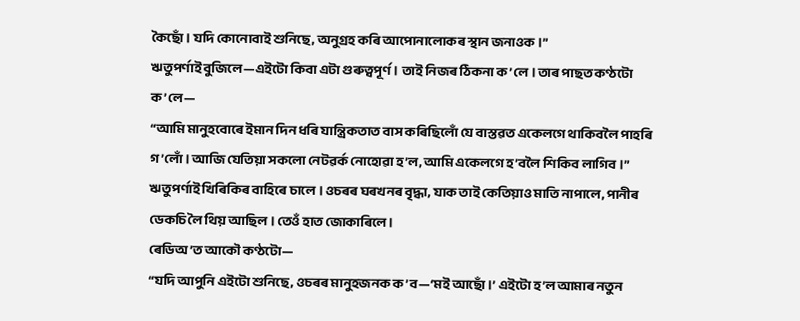কৈছোঁ। যদি কোনোবাই শুনিছে, অনুগ্ৰহ কৰি আপোনালোকৰ স্থান জনাওক।”
ঋতুপৰ্ণাই বুজিলে—এইটো কিবা এটা গুৰুত্বপূৰ্ণ। তাই নিজৰ ঠিকনা ক’লে। তাৰ পাছত কণ্ঠটো ক’লে—
“আমি মানুহবোৰে ইমান দিন ধৰি যান্ত্ৰিকতাত বাস কৰিছিলোঁ যে বাস্তৱত একেলগে থাকিবলৈ পাহৰি গ’লোঁ। আজি যেতিয়া সকলো নেটৱৰ্ক নোহোৱা হ’ল, আমি একেলগে হ’বলৈ শিকিব লাগিব।”
ঋতুপৰ্ণাই খিৰিকিৰ বাহিৰে চালে। ওচৰৰ ঘৰখনৰ বৃদ্ধা, যাক তাই কেতিয়াও মাতি নাপালে, পানীৰ ডেকচি লৈ থিয় আছিল। তেওঁ হাত জোকাৰিলে ।
ৰেডিঅ’ত আকৌ কণ্ঠটো—
“যদি আপুনি এইটো শুনিছে, ওচৰৰ মানুহজনক ক’ব—‘মই আছোঁ।’ এইটো হ’ল আমাৰ নতুন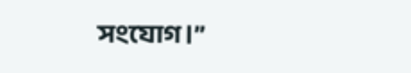সংযোগ।”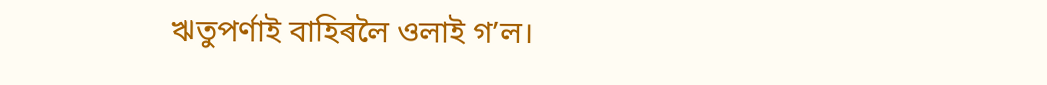ঋতুপৰ্ণাই বাহিৰলৈ ওলাই গ’ল।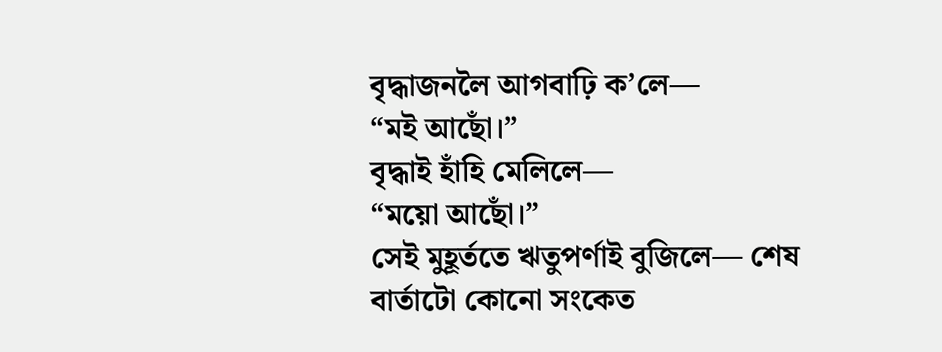বৃদ্ধাজনলৈ আগবাঢ়ি ক’লে—
“মই আছোঁ।”
বৃদ্ধাই হাঁহি মেলিলে—
“ময়ো আছোঁ।”
সেই মুহূৰ্ততে ঋতুপৰ্ণাই বুজিলে— শেষ বাৰ্তাটো কোনো সংকেত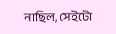নাছিল, সেইটো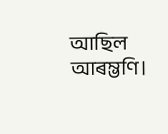আছিল আৰম্ভণি।